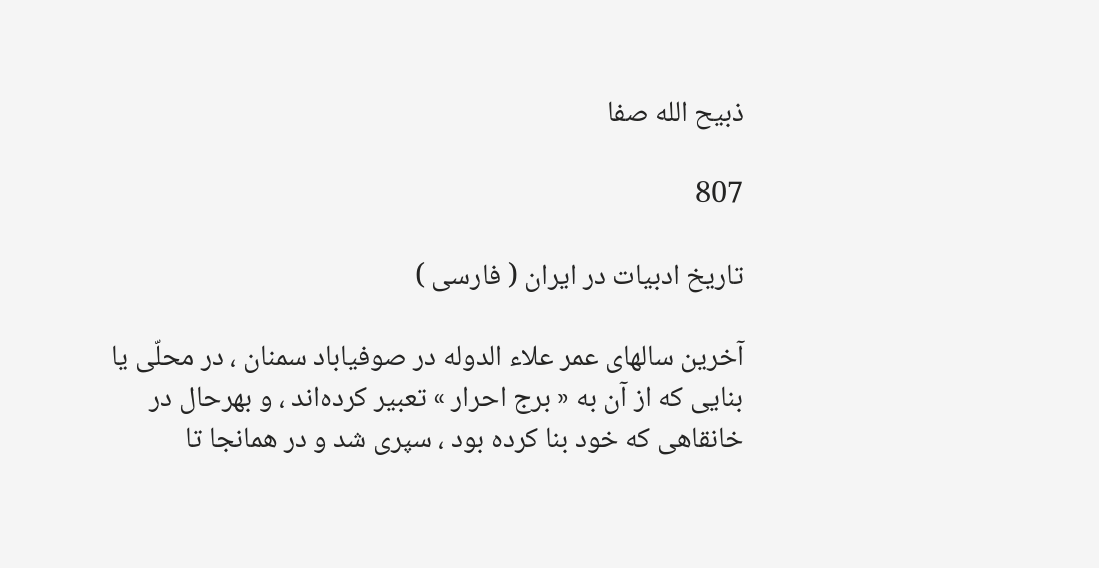ذبيح الله صفا

807

تاريخ ادبيات در ايران ( فارسى )

آخرين سالهاى عمر علاء الدوله در صوفياباد سمنان ، در محلّى يا بنايى كه از آن به « برج احرار » تعبير كرده‌اند ، و بهرحال در خانقاهى كه خود بنا كرده بود ، سپرى شد و در همانجا تا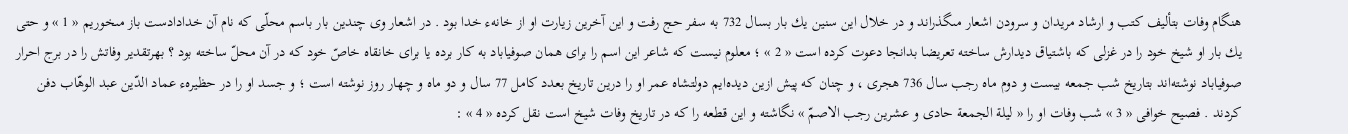هنگام وفات بتأليف كتب و ارشاد مريدان و سرودن اشعار مىگذراند و در خلال اين سنين يك بار بسال 732 به سفر حج رفت و اين آخرين زيارت او از خانهء خدا بود . در اشعار وى چندين بار باسم محلّى كه نام آن خدادادست باز مىخوريم « 1 » و حتى يك بار او شيخ خود را در غزلى كه باشتياق ديدارش ساخته تعريضا بدانجا دعوت كرده است « 2 » ؛ معلوم نيست كه شاعر اين اسم را براى همان صوفياباد به كار برده يا براى خانقاه خاصّ خود كه در آن محلّ ساخته بود ؟ بهرتقدير وفاتش را در برج احرار صوفياباد نوشته‌اند بتاريخ شب جمعه بيست و دوم ماه رجب سال 736 هجرى ، و چنان كه پيش ازين ديده‌ايم دولتشاه عمر او را درين تاريخ بعدد كامل 77 سال و دو ماه و چهار روز نوشته است ؛ و جسد او را در حظيرهء عماد الدّين عبد الوهّاب دفن كردند . فصيح خوافى « 3 » شب وفات او را « ليلة الجمعة حادى و عشرين رجب الاصمّ » نگاشته و اين قطعه را كه در تاريخ وفات شيخ است نقل كرده « 4 » :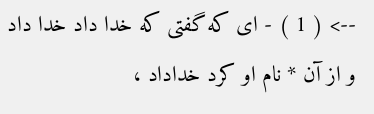--> ( 1 ) - اى كه گفتى كه خدا داد خدا داد و از آن * نام او كرد خداداد ،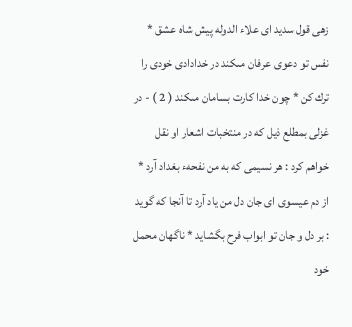زهى قول سديد اى علاء الدوله پيش شاه عشق * نفس تو دعوى عرفان مىكند در خدادادى خودى را ترك كن * چون خدا كارت بسامان مىكند ( 2 ) - در غزلى بمطلع ذيل كه در منتخبات اشعار او نقل خواهم كرد : هر نسيمى كه به من نفحهء بغداد آرد * از دم عيسوى اى جان دل من ياد آرد تا آنجا كه گويد : بر دل و جان تو ابواب فرح بگشايد * ناگهان محمل خود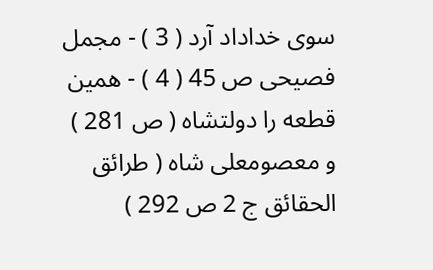سوى خداداد آرد ( 3 ) - مجمل فصيحى ص 45 ( 4 ) - همين قطعه را دولتشاه ( ص 281 ) و معصومعلى شاه ( طرائق الحقائق ج 2 ص 292 )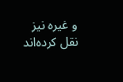و غيره نيز نقل كرده‌اند